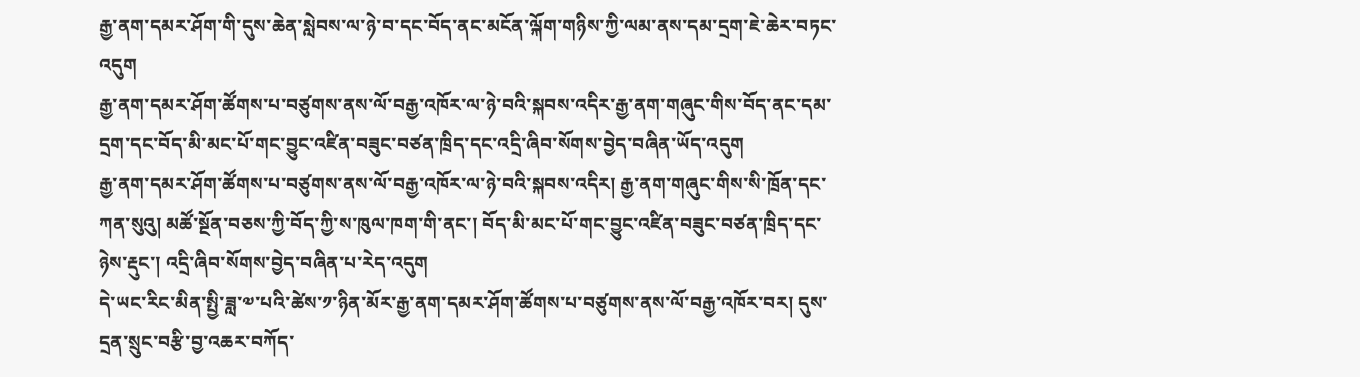རྒྱ་ནག་དམར་ཤོག་གི་དུས་ཆེན་སླེབས་ལ་ཉེ་བ་དང་བོད་ནང་མངོན་ལྐོག་གཉིས་ཀྱི་ལམ་ནས་དམ་དྲག་ཇེ་ཆེར་བཏང་འདུག
རྒྱ་ནག་དམར་ཤོག་ཚོགས་པ་བཙུགས་ནས་ལོ་བརྒྱ་འཁོར་ལ་ཉེ་བའི་སྐབས་འདིར་རྒྱ་ནག་གཞུང་གིས་བོད་ནང་དམ་དྲག་དང་བོད་མི་མང་པོ་གང་བྱུང་འཛིན་བཟུང་བཙན་ཁྲིད་དང་འདྲི་ཞིབ་སོགས་བྱེད་བཞིན་ཡོད་འདུག
རྒྱ་ནག་དམར་ཤོག་ཚོགས་པ་བཙུགས་ནས་ལོ་བརྒྱ་འཁོར་ལ་ཉེ་བའི་སྐབས་འདིར། རྒྱ་ནག་གཞུང་གིས་སི་ཁྲོན་དང་ཀན་སུའུ། མཚོ་སྔོན་བཅས་ཀྱི་བོད་ཀྱི་ས་ཁུལ་ཁག་གི་ནང་། བོད་མི་མང་པོ་གང་བྱུང་འཛིན་བཟུང་བཙན་ཁྲིད་དང་ཉེས་རྡུང་། འདྲི་ཞིབ་སོགས་བྱེད་བཞིན་པ་རེད་འདུག
དེ་ཡང་རིང་མིན་སྤྱི་ཟླ་༧་པའི་ཚེས་༡་ཉིན་མོར་རྒྱ་ནག་དམར་ཤོག་ཚོགས་པ་བཙུགས་ནས་ལོ་བརྒྱ་འཁོར་བར། དུས་དྲན་སྲུང་བརྩི་བྱ་འཆར་བཀོད་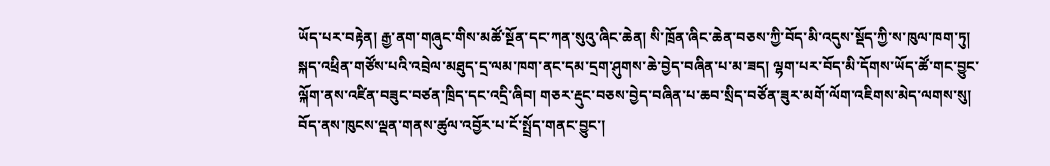ཡོད་པར་བརྟེན། རྒྱ་ནག་གཞུང་གིས་མཚོ་སྔོན་དང་ཀན་སུའུ་ཞིང་ཆེན། སི་ཁྲོན་ཞིང་ཆེན་བཅས་ཀྱི་བོད་མི་འདུས་སྡོད་ཀྱི་ས་ཁུལ་ཁག་ཏུ། སྐད་འཕྲིན་གཙོས་པའི་འབྲེལ་མཐུད་དྲ་ལམ་ཁག་ནང་དམ་དྲག་ཤུགས་ཆེ་བྱེད་བཞིན་པ་མ་ཟད། ལྷག་པར་བོད་མི་དོགས་ཡོད་ཚོ་གང་བྱུང་ལྐོག་ནས་འཛིན་བཟུང་བཙན་ཁྲིད་དང་འདྲི་ཞིབ། གཅར་རྡུང་བཅས་བྱེད་བཞིན་པ་ཆབ་སྲིད་བཙོན་ཟུར་མགོ་ལོག་འཇིགས་མེད་ལགས་སུ། བོད་ནས་ཁུངས་ལྡན་གནས་ཚུལ་འབྱོར་པ་ངོ་སྤྲོད་གནང་བྱུང་།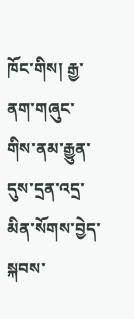ཁོང་གིས། རྒྱ་ནག་གཞུང་གིས་ནམ་རྒྱུན་དུས་དྲན་འདྲ་མིན་སོགས་བྱེད་སྐབས་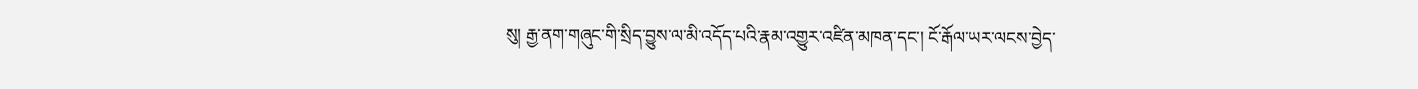སུ། རྒྱ་ནག་གཞུང་གི་སྲིད་བྱུས་ལ་མི་འདོད་པའི་རྣམ་འགྱུར་འཛིན་མཁན་དང་། ངོ་རྒོལ་ཡར་ལངས་བྱེད་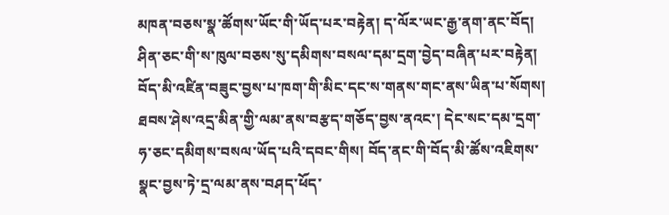མཁན་བཅས་སྣ་ཚོགས་ཡོང་གི་ཡོད་པར་བརྟེན། ད་ལོར་ཡང་རྒྱ་ནག་ནང་བོད། ཤིན་ཅང་གི་ས་ཁུལ་བཅས་སུ་དམིགས་བསལ་དམ་དྲག་བྱེད་བཞིན་པར་བརྟེན། བོད་མི་འཛིན་བཟུང་བྱས་པ་ཁག་གི་མིང་དང་ས་གནས་གང་ནས་ཡིན་པ་སོགས། ཐབས་ཤེས་འདྲ་མིན་གྱི་ལམ་ནས་བརྩད་གཅོད་བྱས་ནའང་། དེང་སང་དམ་དྲག་ཧ་ཅང་དམིགས་བསལ་ཡོད་པའི་དབང་གིས། བོད་ནང་གི་བོད་མི་ཚོས་འཇིགས་སྣང་བྱས་ཏེ་དྲ་ལམ་ནས་བཤད་ཕོད་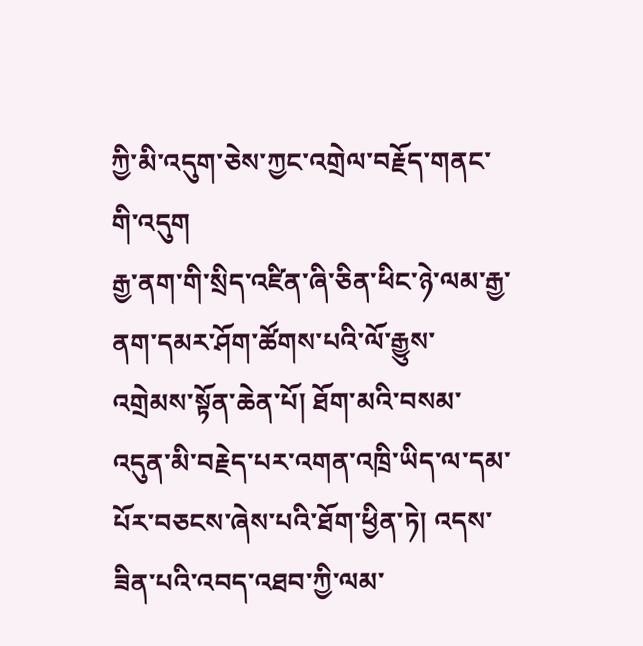ཀྱི་མི་འདུག་ཅེས་ཀྱང་འགྲེལ་བརྗོད་གནང་གི་འདུག
རྒྱ་ནག་གི་སྲིད་འཛིན་ཞི་ཅིན་ཕིང་ཉེ་ལམ་རྒྱ་ནག་དམར་ཤོག་ཚོགས་པའི་ལོ་རྒྱུས་འགྲེམས་སྟོན་ཆེན་པོ། ཐོག་མའི་བསམ་འདུན་མི་བརྗེད་པར་འགན་འཁྲི་ཡིད་ལ་དམ་པོར་བཅངས་ཞེས་པའི་ཐོག་ཕྱིན་ཏེ། འདས་ཟིན་པའི་འབད་འཐབ་ཀྱི་ལམ་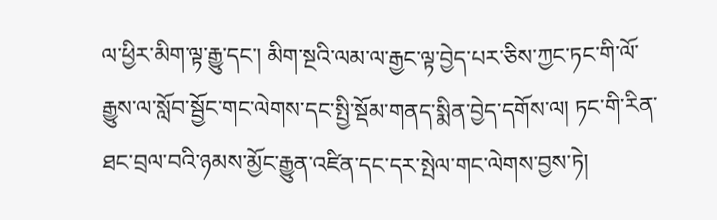ལ་ཕྱིར་མིག་ལྟ་རྒྱུ་དང་། མིག་སྔའི་ལམ་ལ་རྒྱང་ལྟ་བྱེད་པར་ཅིས་ཀྱང་ཏང་གི་ལོ་རྒྱུས་ལ་སློབ་སྦྱོང་གང་ལེགས་དང་སྤྱི་སྡོམ་གནད་སྨིན་བྱེད་དགོས་ལ། ཏང་གི་རིན་ཐང་བྲལ་བའི་ཉམས་མྱོང་རྒྱུན་འཛིན་དང་དར་སྤེལ་གང་ལེགས་བྱས་ཏེ།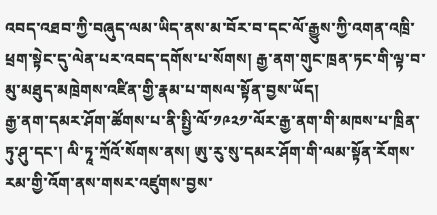འབད་འཐབ་ཀྱི་བཞུད་ལམ་ཡིད་ནས་མ་བོར་བ་དང་ལོ་རྒྱུས་ཀྱི་འགན་འཁྲི་ཕྲག་སྟེང་དུ་ལེན་པར་འབད་དགོས་པ་སོགས། རྒྱ་ནག་གུང་ཁྲན་ཏང་གི་ལྟ་བ་མུ་མཐུད་མཁྲེགས་འཛིན་གྱི་རྣམ་པ་གསལ་སྟོན་བྱས་ཡོད།
རྒྱ་ནག་དམར་ཤོག་ཚོགས་པ་ནི་སྤྱི་ལོ་༡༩༢༡་ལོར་རྒྱ་ནག་གི་མཁས་པ་ཁྲིན་ཏུ་ཤུ་དང་། ལི་ཏཱ་ཀྲོའོ་སོགས་ནས། ཨུ་རུ་སུ་དམར་ཤོག་གི་ལམ་སྟོན་རོགས་རམ་གྱི་འོག་ནས་གསར་འཛུགས་བྱས་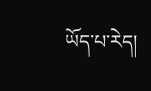ཡོད་པ་རེད།